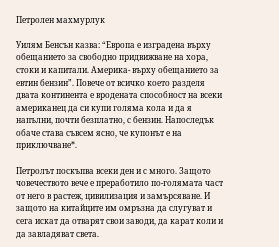Петролен махмурлук

Уилям Бенсън казва: “Европа е изградена върху обещанието за свободно придвижване на хора, стоки и капитали. Америка- върху обещанието за евтин бензин”. Повече от всичко което разделя двата континента е вродената способност на всеки американец да си купи голяма кола и да я напълни, почти безплатно, с бензин. Напоследък обаче става съвсем ясно, че купонът е на приключване*.

Петролът поскъпва всеки ден и с много. Защото човечеството вече е преработило по-голямата част от него в растеж, цивилизация и замърсяване. И защото на китайците им омръзна да слугуват и сега искат да отварят свои заводи, да карат коли и да завладяват света.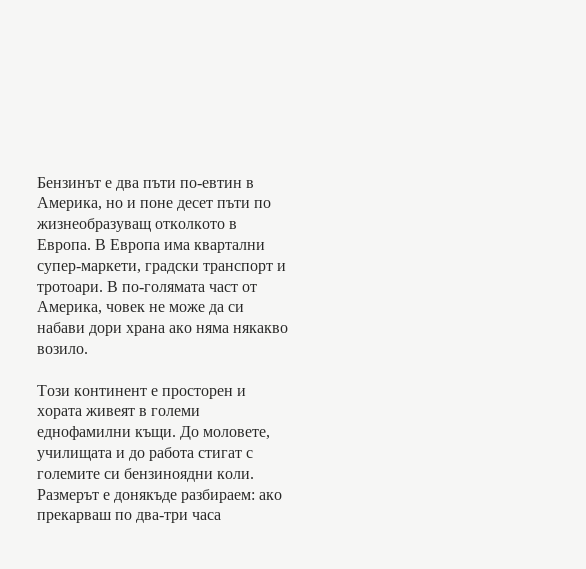Бензинът е два пъти по-евтин в Америка, но и поне десет пъти по жизнеобразуващ отколкото в Европа. В Европа има квартални супер-маркети, градски транспорт и тротоари. В по-голямата част от Америка, човек не може да си набави дори храна ако няма някакво возило.

Този континент е просторен и хората живеят в големи еднофамилни къщи. До моловете, училищата и до работа стигат с големите си бензиноядни коли. Размерът е донякъде разбираем: ако прекарваш по два-три часа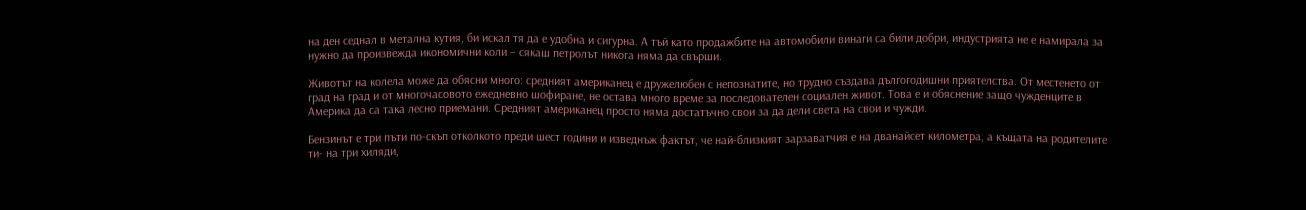на ден седнал в метална кутия, би искал тя да е удобна и сигурна. А тъй като продажбите на автомобили винаги са били добри, индустрията не е намирала за нужно да произвежда икономични коли – сякаш петролът никога няма да свърши.

Животът на колела може да обясни много: средният американец е дружелюбен с непознатите, но трудно създава дългогодишни приятелства. От местенето от град на град и от многочасовото ежедневно шофиране, не остава много време за последователен социален живот. Това е и обяснение защо чужденците в Америка да са така лесно приемани. Средният американец просто няма достатъчно свои за да дели света на свои и чужди.

Бензинът е три пъти по-скъп отколкото преди шест години и изведнъж фактът, че най-близкият зарзаватчия е на дванайсет километра, а къщата на родителите ти- на три хиляди,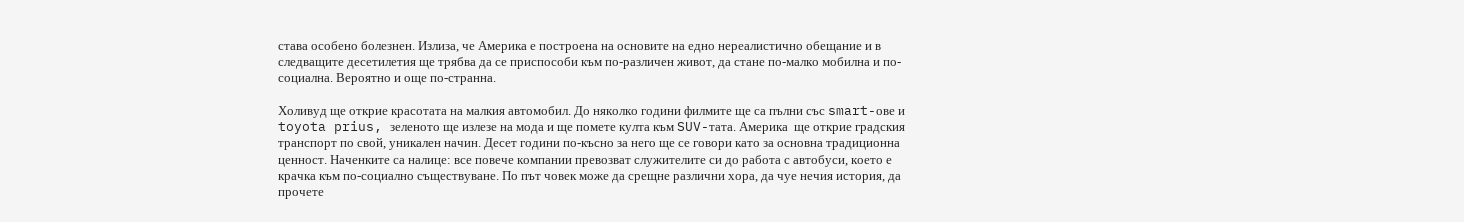става особено болезнен. Излиза, че Америка е построена на основите на едно нереалистично обещание и в следващите десетилетия ще трябва да се приспособи към по-различен живот, да стане по-малко мобилна и по-социална. Вероятно и още по-странна.

Холивуд ще открие красотата на малкия автомобил. До няколко години филмите ще са пълни със smart-ове и toyota prius, зеленото ще излезе на мода и ще помете култа към SUV-тата. Америка  ще открие градския транспорт по свой, уникален начин. Десет години по-късно за него ще се говори като за основна традиционна ценност. Наченките са налице: все повече компании превозват служителите си до работа с автобуси, което е крачка към по-социално съществуване. По път човек може да срещне различни хора, да чуе нечия история, да прочете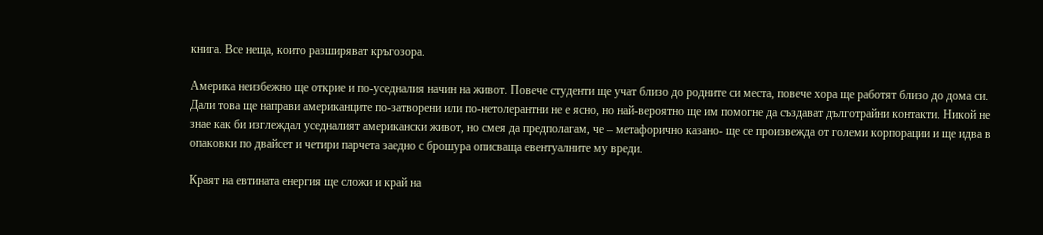книга. Все неща, които разширяват кръгозора.

Америка неизбежно ще открие и по-уседналия начин на живот. Повече студенти ще учат близо до родните си места, повече хора ще работят близо до дома си. Дали това ще направи американците по-затворени или по-нетолерантни не е ясно, но най-вероятно ще им помогне да създават дълготрайни контакти. Никой не знае как би изглеждал уседналият американски живот, но смея да предполагам, че – метафорично казано- ще се произвежда от големи корпорации и ще идва в опаковки по двайсет и четири парчета заедно с брошура описваща евентуалните му вреди.

Краят на евтината енергия ще сложи и край на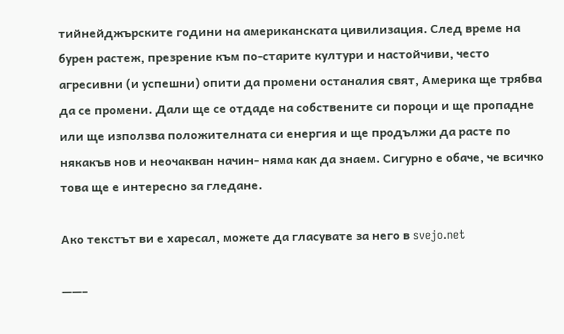тийнейджърските години на американската цивилизация. След време на бурен растеж, презрение към по-старите култури и настойчиви, често агресивни (и успешни) опити да промени останалия свят, Америка ще трябва да се промени. Дали ще се отдаде на собствените си пороци и ще пропадне или ще използва положителната си енергия и ще продължи да расте по някакъв нов и неочакван начин- няма как да знаем. Сигурно е обаче, че всичко това ще е интересно за гледане.

Ако текстът ви е харесал, можете да гласувате за него в svejo.net

——–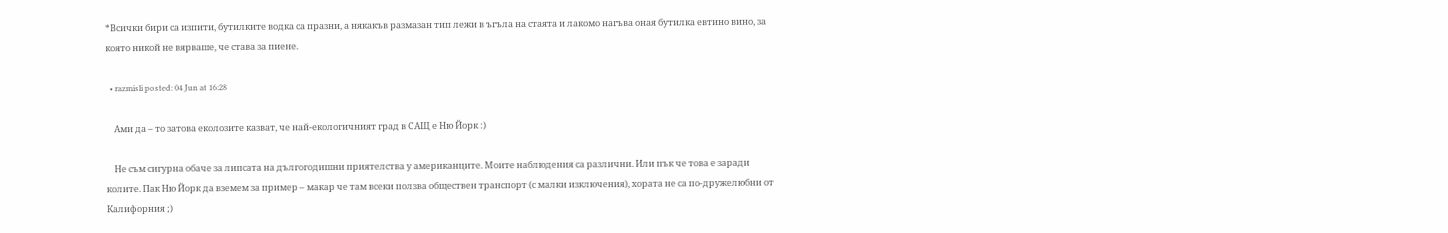*Всички бири са изпити, бутилките водка са празни, а някакъв размазан тип лежи в ъгъла на стаята и лакомо нагъва оная бутилка евтино вино, за която никой не вярваше, че става за пиене.

  • razmisli posted: 04 Jun at 16:28

    Aми да – то затова еколозите казват, че най-екологичният град в САЩ е Ню Йорк :)

    Не съм сигурна обаче за липсата на дългогодишни приятелства у американците. Моите наблюдения са различни. Или пък че това е заради колите. Пак Ню Йорк да вземем за пример – макар че там всеки ползва обществен транспорт (с малки изключения), хората не са по-дружелюбни от Калифорния ;)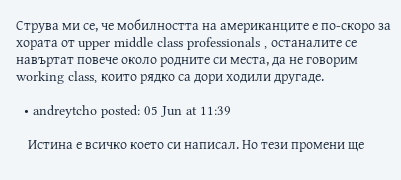Струва ми се, че мобилността на американците е по-скоро за хората от upper middle class professionals , останалите се навъртат повече около родните си места, да не говорим working class, които рядко са дори ходили другаде.

  • andreytcho posted: 05 Jun at 11:39

    Истина е всичко което си написал. Но тези промени ще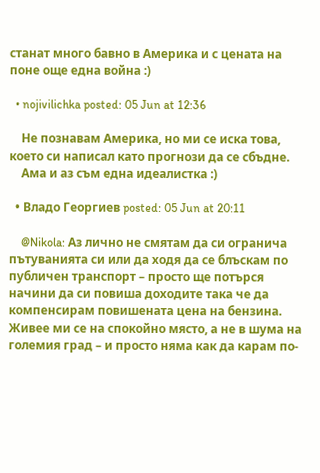станат много бавно в Америка и с цената на поне още една война :)

  • nojivilichka posted: 05 Jun at 12:36

    Не познавам Америка, но ми се иска това, което си написал като прогнози да се сбъдне.
    Ама и аз съм една идеалистка :)

  • Владо Георгиев posted: 05 Jun at 20:11

    @Nikola: Аз лично не смятам да си огранича пътуванията си или да ходя да се блъскам по публичен транспорт – просто ще потърся начини да си повиша доходите така че да компенсирам повишената цена на бензина. Живее ми се на спокойно място, а не в шума на големия град – и просто няма как да карам по-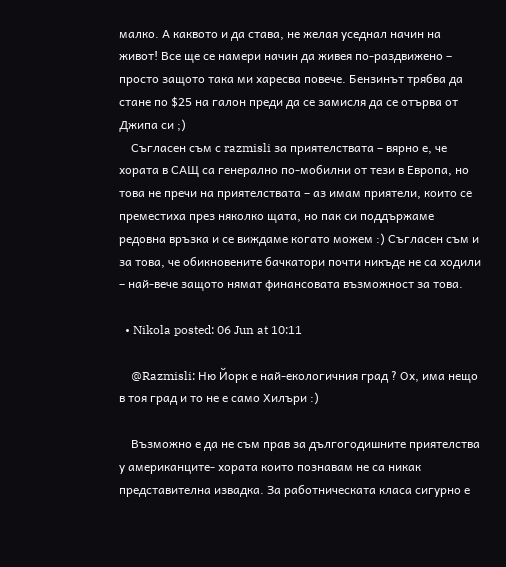малко. А каквото и да става, не желая уседнал начин на живот! Все ще се намери начин да живея по-раздвижено – просто защото така ми харесва повече. Бензинът трябва да стане по $25 на галон преди да се замисля да се отърва от Джипа си ;)
    Съгласен съм с razmisli за приятелствата – вярно е, че хората в САЩ са генерално по-мобилни от тези в Европа, но това не пречи на приятелствата – аз имам приятели, които се преместиха през няколко щата, но пак си поддържаме редовна връзка и се виждаме когато можем :) Съгласен съм и за това, че обикновените бачкатори почти никъде не са ходили – най-вече защото нямат финансовата възможност за това.

  • Nikola posted: 06 Jun at 10:11

    @Razmisli: Ню Йорк е най-екологичния град ? Ох, има нещо в тоя град и то не е само Хилъри :)

    Възможно е да не съм прав за дългогодишните приятелства у американците- хората които познавам не са никак представителна извадка. За работническата класа сигурно е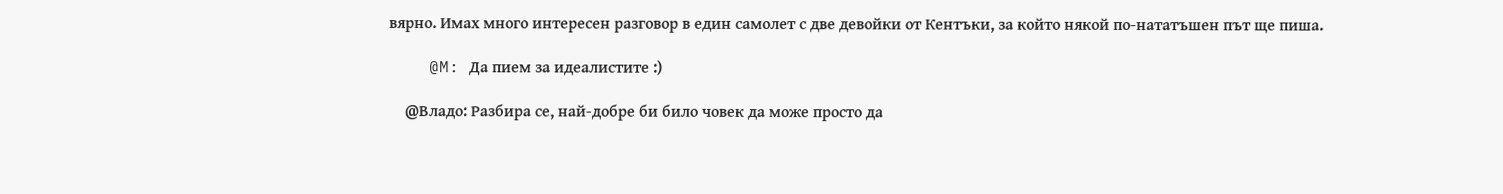вярно. Имах много интересен разговор в един самолет с две девойки от Кентъки, за който някой по-нататъшен път ще пиша.

    @M: Да пием за идеалистите :)

    @Владо: Разбира се, най-добре би било човек да може просто да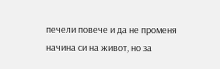печели повече и да не променя начина си на живот, но за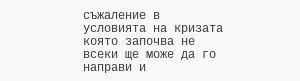съжаление в условията на кризата която започва не всеки ще може да го направи и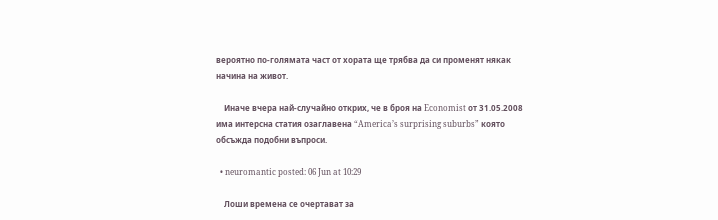вероятно по-голямата част от хората ще трябва да си променят някак начина на живот.

    Иначе вчера най-случайно открих, че в броя на Economist от 31.05.2008 има интерсна статия озаглавена “America’s surprising suburbs” която обсъжда подобни въпроси.

  • neuromantic posted: 06 Jun at 10:29

    Лоши времена се очертават за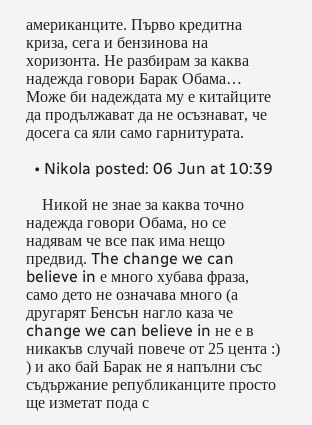американците. Първо кредитна криза, сега и бензинова на хоризонта. Не разбирам за каква надежда говори Барак Обама… Може би надеждата му е китайците да продължават да не осъзнават, че досега са яли само гарнитурата.

  • Nikola posted: 06 Jun at 10:39

    Никой не знае за каква точно надежда говори Обама, но се надявам че все пак има нещо предвид. The change we can believe in е много хубава фраза, само дето не означава много (а другарят Бенсън нагло каза че change we can believe in не е в никакъв случай повече от 25 цента :) ) и ако бай Барак не я напълни със съдържание републиканците просто ще изметат пода с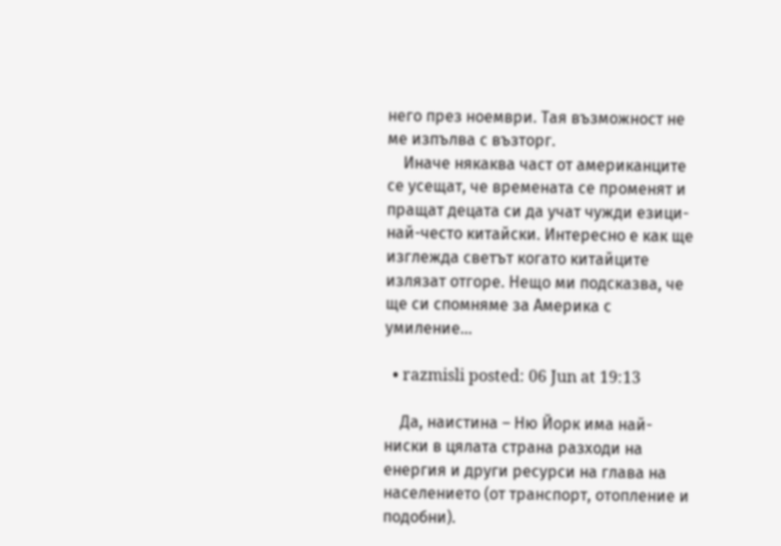него през ноември. Тая възможност не ме изпълва с възторг.
    Иначе някаква част от американците се усещат, че времената се променят и пращат децата си да учат чужди езици- най-често китайски. Интересно е как ще изглежда светът когато китайците излязат отгоре. Нещо ми подсказва, че ще си спомняме за Америка с умиление…

  • razmisli posted: 06 Jun at 19:13

    Да, наистина – Ню Йорк има най-ниски в цялата страна разходи на енергия и други ресурси на глава на населението (от транспорт, отопление и подобни).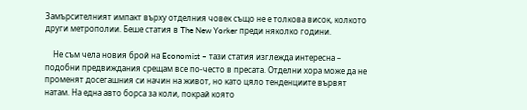Замърсителният импакт върху отделния човек също не е толкова висок, колкото други метрополии. Беше статия в The New Yorker преди няколко години.

    Не съм чела новия брой на Economist – тази статия изглежда интересна – подобни предвиждания срещам все по-често в пресата. Отделни хора може да не променят досегашния си начин на живот, но като цяло тенденциите вървят натам. На една авто борса за коли, покрай която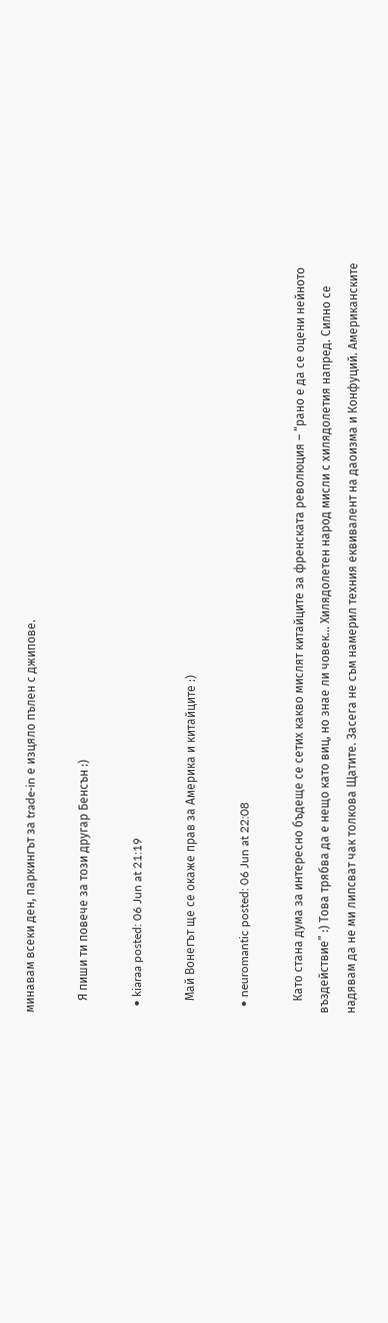минавам всеки ден, паркингът за trade-in е изцяло пълен с джипове.

    Я пиши ти повече за този другар Бенсън :)

  • kiaraa posted: 06 Jun at 21:19

    Май Вонегът ще се окаже прав за Америка и китайците :)

  • neuromantic posted: 06 Jun at 22:08

    Като стана дума за интересно бъдеще се сетих какво мислят китайците за френската революция – “рано е да се оцени нейното въздействие” :) Това трябва да е нещо като виц, но знае ли човек… Хилядолетен народ мисли с хилядолетия напред. Силно се надявам да не ми липсват чак толкова Щатите. Засега не съм намерил техния еквивалент на даоизма и Конфуций. Американските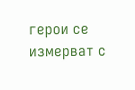герои се измерват с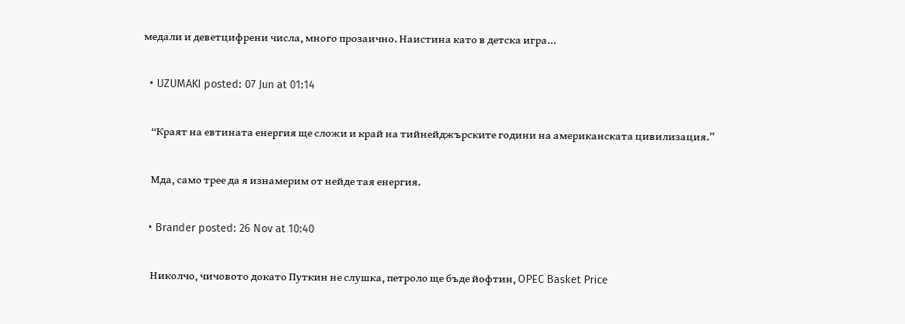медали и деветцифрени числа, много прозаично. Наистина като в детска игра…

  • UZUMAKI posted: 07 Jun at 01:14

    “Краят на евтината енергия ще сложи и край на тийнейджърските години на американската цивилизация.”

    Мда, само трее да я изнамерим от нейде тая енергия.

  • Brander posted: 26 Nov at 10:40

    Николчо, чичовото докато Путкин не слушка, петроло ще бъде йофтин, OPEC Basket Price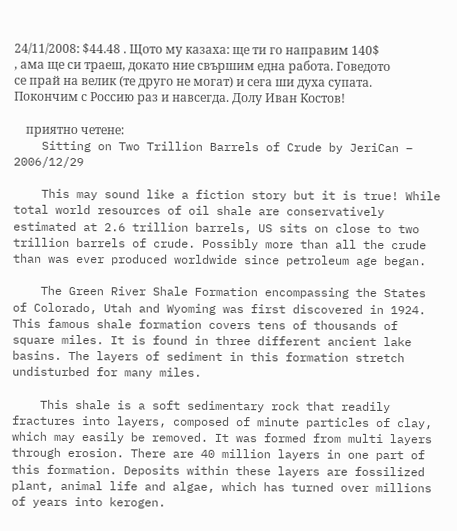24/11/2008: $44.48 . Щото му казаха: ще ти го направим 140$ , ама ще си траеш, докато ние свършим една работа. Говедото се прай на велик (те друго не могат) и сега ши духа супата. Покончим с Россию раз и навсегда. Долу Иван Костов!

    приятно четене:
    Sitting on Two Trillion Barrels of Crude by JeriCan – 2006/12/29

    This may sound like a fiction story but it is true! While total world resources of oil shale are conservatively estimated at 2.6 trillion barrels, US sits on close to two trillion barrels of crude. Possibly more than all the crude than was ever produced worldwide since petroleum age began.

    The Green River Shale Formation encompassing the States of Colorado, Utah and Wyoming was first discovered in 1924. This famous shale formation covers tens of thousands of square miles. It is found in three different ancient lake basins. The layers of sediment in this formation stretch undisturbed for many miles.

    This shale is a soft sedimentary rock that readily fractures into layers, composed of minute particles of clay, which may easily be removed. It was formed from multi layers through erosion. There are 40 million layers in one part of this formation. Deposits within these layers are fossilized plant, animal life and algae, which has turned over millions of years into kerogen.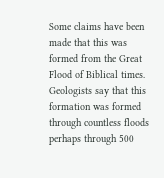Some claims have been made that this was formed from the Great Flood of Biblical times. Geologists say that this formation was formed through countless floods perhaps through 500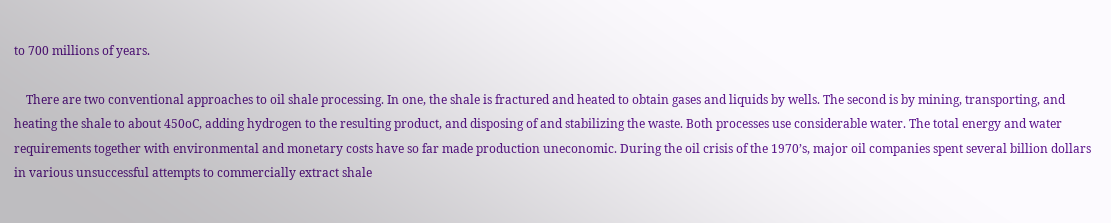to 700 millions of years.

    There are two conventional approaches to oil shale processing. In one, the shale is fractured and heated to obtain gases and liquids by wells. The second is by mining, transporting, and heating the shale to about 450oC, adding hydrogen to the resulting product, and disposing of and stabilizing the waste. Both processes use considerable water. The total energy and water requirements together with environmental and monetary costs have so far made production uneconomic. During the oil crisis of the 1970’s, major oil companies spent several billion dollars in various unsuccessful attempts to commercially extract shale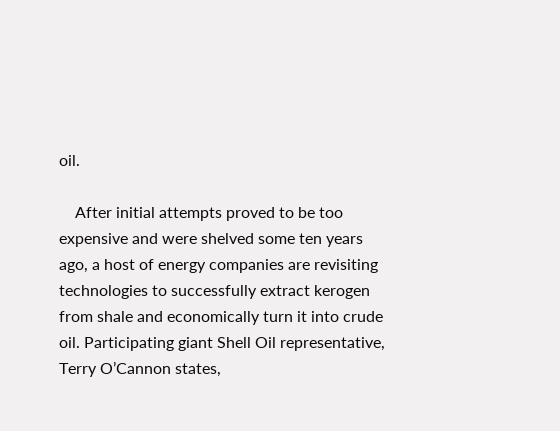oil.

    After initial attempts proved to be too expensive and were shelved some ten years ago, a host of energy companies are revisiting technologies to successfully extract kerogen from shale and economically turn it into crude oil. Participating giant Shell Oil representative, Terry O’Cannon states,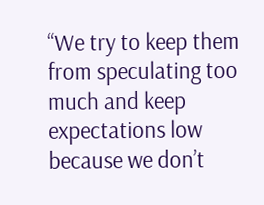“We try to keep them from speculating too much and keep expectations low because we don’t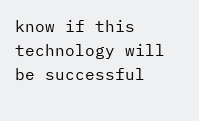know if this technology will be successful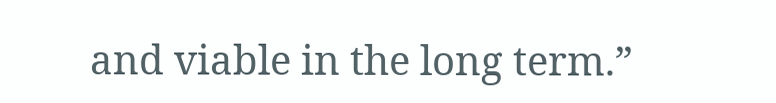and viable in the long term.”